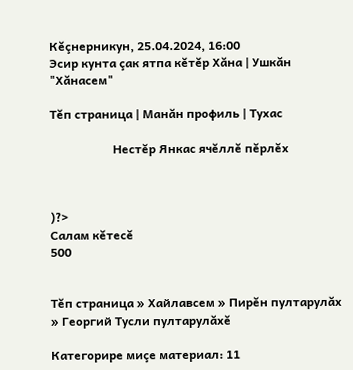Кĕçнерникун, 25.04.2024, 16:00
Эсир кунта çак ятпа кĕтĕр Хăна | Ушкăн "Хăнасем"

Тĕп страница | Манăн профиль | Тухас

                     Нестĕр Янкас ячĕллĕ пĕрлĕх



)?>
Салам кĕтесĕ
500


Тĕп страница » Хайлавсем » Пирĕн пултарулăх » Георгий Тусли пултарулăхĕ

Категорире миçе материал: 11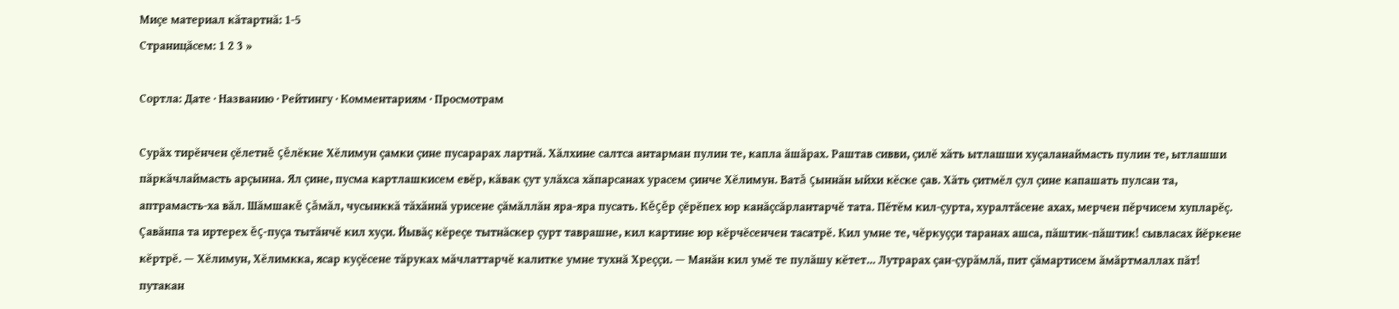Миçе материал кăтартнă: 1-5
Страницăсем: 1 2 3 »

Сортла: Дате · Названию · Рейтингу · Комментариям · Просмотрам

Сурăх тирĕнчен çĕлетнĕ çĕлĕкне Хĕлимун çамки çине пусарарах лартнă. Хăлхине салтса антарман пулин те, капла ăшăрах. Раштав сивви, çилĕ хăть ытлашши хуçаланаймасть пулин те, ытлашши пăркăчлаймасть арçынна. Ял çине, пусма картлашкисем евĕр, кăвак çут улăхса хăпарсанах урасем çинче Хĕлимун. Ватă çыннăн ыйхи кĕске çав. Хăть çитмĕл çул çине капашать пулсан та, аптрамасть-ха вăл. Шăмшакĕ çăмăл, чусынккă тăхăннă урисене çăмăллăн яра-яра пусать. Кĕçĕр çĕрĕпех юр канăçсăрлантарчĕ тата. Пĕтĕм кил-çурта, хуралтăсене ахах, мерчен пĕрчисем хупларĕç. Çавăнпа та иртерех ĕç-пуçа тытăнчĕ кил хуçи. Йывăç кĕреçе тытнăскер çурт таврашне, кил картине юр кĕрчĕсенчен тасатрĕ. Кил умне те, чĕркуççи таранах ашса, пăштик-пăштик! сывласах йĕркене кĕртрĕ. — Хĕлимун, Хĕлимкка, ясар куçĕсене тăруках мăчлаттарчĕ калитке умне тухнă Хреççи. — Манăн кил умĕ те пулăшу кĕтет... Лутрарах çан-çурăмлă, пит çăмартисем ăмăртмаллах пăт! путакан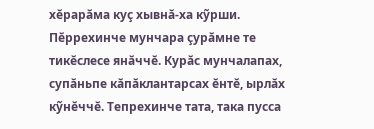хĕрарăма куç хывнă-ха кỹрши. Пĕррехинче мунчара çурăмне те тикĕслесе янăччĕ. Курăс мунчалапах, супăньпе кăпăклантарсах ĕнтĕ, ырлăх кỹнĕччĕ. Тепрехинче тата, така пусса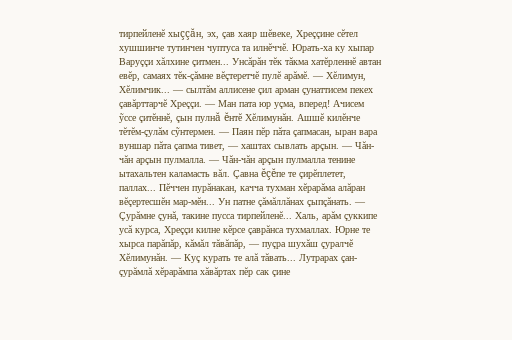тирпейленĕ хыççăн, эх, çав хаяр шĕвеке, Хреççине сĕтел хушшинче тутинчен чуптуса та илнĕччĕ. Юрать-ха ку хыпар Варуççи хăлхине çитмен... Унсăрăн тĕк тăкма хатĕрленнĕ автан евĕр, самаях тĕк-çăмне вĕçтеретчĕ пулĕ арăмĕ. — Хĕлимун, Хĕлимчик... — сылтăм аллисене çил арман çунаттисем пекех çавăрттарчĕ Хреççи. — Ман пата юр уçма, вперед! Ачисем ỹссе çитĕннĕ, çын пулнă ĕнтĕ Хĕлимунăн. Ашшĕ килĕнче тĕтĕм-çулăм сỹнтермен. — Паян пĕр пăта çапмасан, ыран вара вуншар пăта çапма тивет, — хаштах сывлать арçын. — Чăн-чăн арçын пулмалла. — Чăн-чăн арçын пулмалла тенине ытахальтен каламасть вăл. Çавна ĕçĕпе те çирĕплетет, паллах... Пĕччен пурăнакан, качча тухман хĕрарăма алăран вĕçертесшĕн мар-мĕн... Ун патне çăмăллăнах çыпçăнать. — Çурăмне çунă, такине пусса тирпейленĕ... Халь, арăм çуккипе усă курса, Хреççи килне кĕрсе çаврăнса тухмаллах. Юрне те хырса парăпăр, кăмăл тăвăпăр, — пуçра шухăш çуралчĕ Хĕлимунăн. — Куç курать те алă тăвать... Лутрарах çан-çурăмлă хĕрарăмпа хăвăртах пĕр сак çине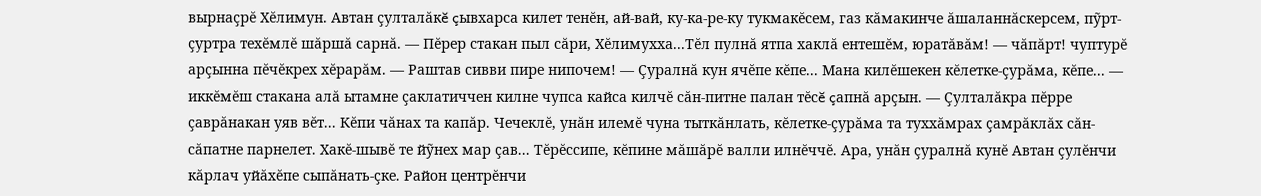вырнаçрĕ Хĕлимун. Автан çулталăкĕ çывхарса килет тенĕн, ай-вай, ку-ка-ре-ку тукмакĕсем, газ кăмакинче ăшаланнăскерсем, пỹрт-çуртра техĕмлĕ шăршă сарнă. — Пĕрер стакан пыл сăри, Хĕлимухха...Тĕл пулнă ятпа хаклă ентешĕм, юратăвăм! — чăпăрт! чуптурĕ арçынна пĕчĕкрех хĕрарăм. — Раштав сивви пире нипочем! — Çуралнă кун ячĕпе кĕпе... Мана килĕшекен кĕлетке-çурăма, кĕпе... — иккĕмĕш стакана алă ытамне çаклатиччен килне чупса кайса килчĕ сăн-питне палан тĕсĕ çапнă арçын. — Çулталăкра пĕрре çаврăнакан уяв вĕт... Кĕпи чăнах та капăр. Чечеклĕ, унăн илемĕ чуна тыткăнлать, кĕлетке-çурăма та туххăмрах çамрăклăх сăн-сăпатне парнелет. Хакĕ-шывĕ те йỹнех мар çав... Тĕрĕссипе, кĕпине мăшăрĕ валли илнĕччĕ. Ара, унăн çуралнă кунĕ Автан çулĕнчи кăрлач уйăхĕпе сыпăнать-çке. Район центрĕнчи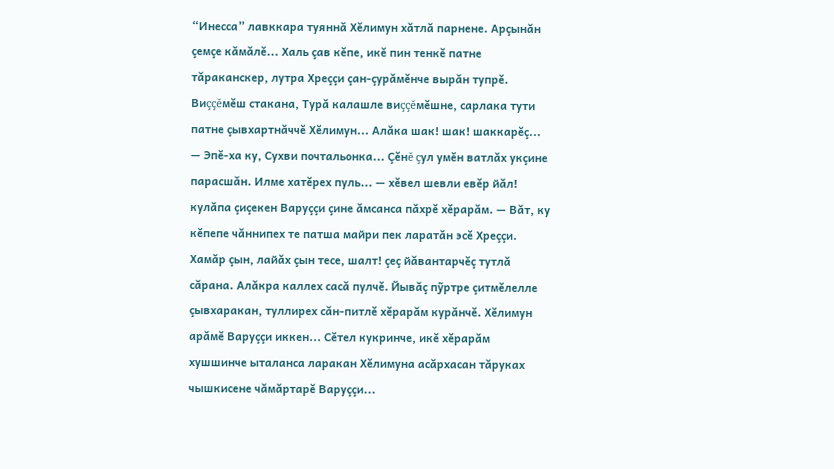“Инесса” лавккара туяннă Хĕлимун хăтлă парнене. Арçынăн çемçе кăмăлĕ... Халь çав кĕпе, икĕ пин тенкĕ патне тăраканскер, лутра Хреççи çан-çурăмĕнче вырăн тупрĕ. Виççĕмĕш стакана, Турă калашле виççĕмĕшне, сарлака тути патне çывхартнăччĕ Хĕлимун... Алăка шак! шак! шаккарĕç... — Эпĕ-ха ку, Сухви почтальонка... Çĕнĕ çул умĕн ватлăх укçине парасшăн. Илме хатĕрех пуль... — хĕвел шевли евĕр йăл! кулăпа çиçекен Варуççи çине ăмсанса пăхрĕ хĕрарăм. — Вăт, ку кĕпепе чăннипех те патша майри пек ларатăн эсĕ Хреççи. Хамăр çын, лайăх çын тесе, шалт! çеç йăвантарчĕç тутлă сăрана. Алăкра каллех сасă пулчĕ. Йывăç пỹртре çитмĕлелле çывхаракан, туллирех сăн-питлĕ хĕрарăм курăнчĕ. Хĕлимун арăмĕ Варуççи иккен... Сĕтел кукринче, икĕ хĕрарăм хушшинче ыталанса ларакан Хĕлимуна асăрхасан тăруках чышкисене чăмăртарĕ Варуççи...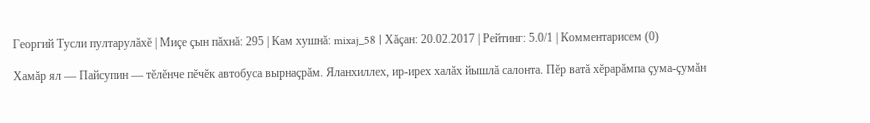Георгий Тусли пултарулăхĕ | Миçе çын пăхнă: 295 | Кам хушнă: mixaj_58 | Хăçан: 20.02.2017 | Рейтинг: 5.0/1 | Комментарисем (0)

Хамăр ял — Пайсупин — тĕлĕнче пĕчĕк автобуса вырнаçрăм. Яланхиллех, ир-ирех халăх йышлă салонта. Пĕр ватă хĕрарăмпа çума-çумăн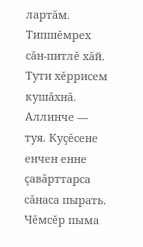лартăм. Типшĕмрех сăн-питлĕ хăй. Тути хĕррисем кушăхнă. Аллинче — туя. Куçĕсене енчен енне çавăрттарса сăнаса пырать. Чĕмсĕр пыма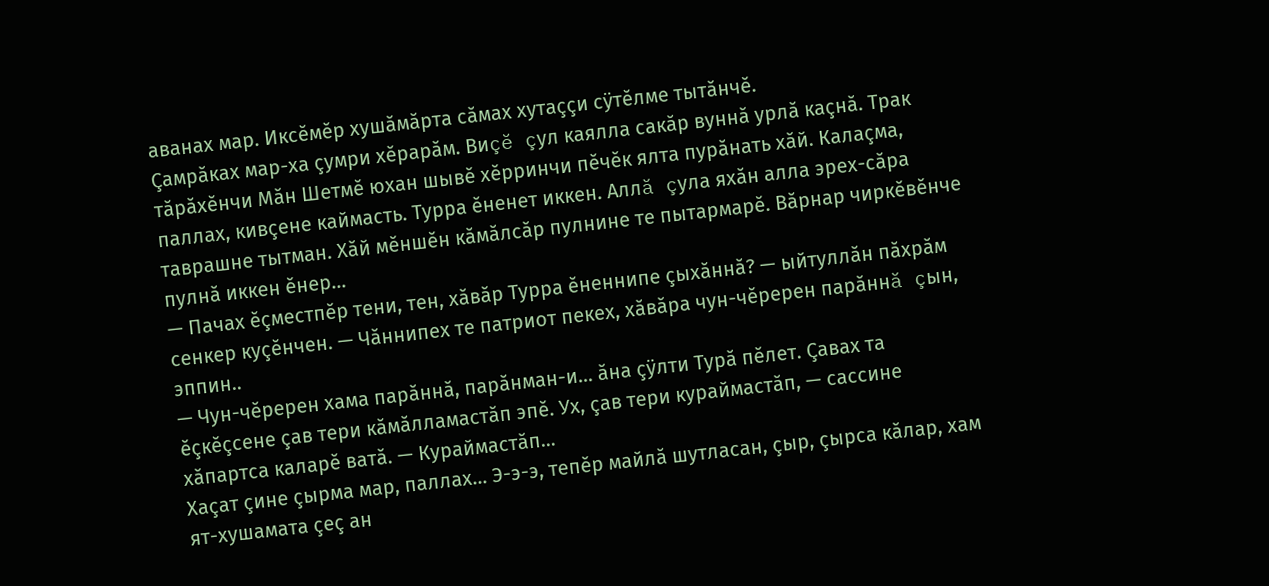аванах мар. Иксĕмĕр хушăмăрта сăмах хутаççи сÿтĕлме тытăнчĕ.
Çамрăках мар-ха çумри хĕрарăм. Виçĕ çул каялла сакăр вуннă урлă каçнă. Трак тăрăхĕнчи Мăн Шетмĕ юхан шывĕ хĕрринчи пĕчĕк ялта пурăнать хăй. Калаçма, паллах, кивçене каймасть. Турра ĕненет иккен. Аллă çула яхăн алла эрех-сăра таврашне тытман. Хăй мĕншĕн кăмăлсăр пулнине те пытармарĕ. Вăрнар чиркĕвĕнче пулнă иккен ĕнер…
— Пачах ĕçместпĕр тени, тен, хăвăр Турра ĕненнипе çыхăннă? — ыйтуллăн пăхрăм сенкер куçĕнчен. — Чăннипех те патриот пекех, хăвăра чун-чĕререн парăннă çын, эппин..
— Чун-чĕререн хама парăннă, парăнман-и… ăна çÿлти Турă пĕлет. Çавах та ĕçкĕçсене çав тери кăмăлламастăп эпĕ. Ух, çав тери кураймастăп, — сассине хăпартса каларĕ ватă. — Кураймастăп…
Хаçат çине çырма мар, паллах… Э-э-э, тепĕр майлă шутласан, çыр, çырса кăлар, хам ят-хушамата çеç ан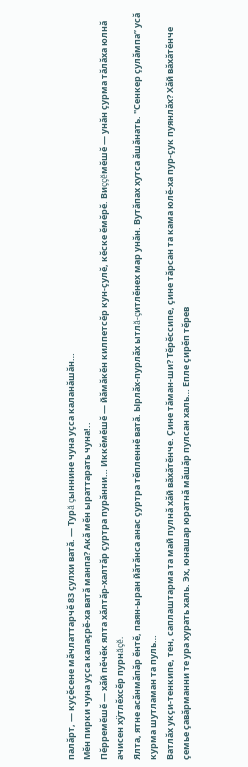палăрт, — куçĕсене мăчлаттарчĕ 83 çулхи ватă. — Турă çыннине чуна уçса каланăшăн…
Мĕн пирки чуна уçса калаçрĕ-ха ватă манпа? Акă мĕн ыраттарать чуна!..
Пĕрремĕшĕ — хăй пĕчĕк ялта хăлтăр-халтăр çуртра пурăнни… Иккĕмĕшĕ — йăмăкĕн килпетсĕр кун-çулĕ, кĕске ĕмĕрĕ. Виççĕмĕшĕ — унăн çурма тăлăха юлнă ачисен хÿтлĕхсĕр пурнăçĕ.
Ялта, ятне асăнмăпăр ĕнтĕ, паян-ыран йăтăнса анас çуртра тĕпленнĕ ватă. Ырлăх-пурлăх ытлă-çитлĕнех мар унăн. Вутăпах хутса ăшăнать. "Сенкер çулăмпа” усă курма шутламан та пуль…
Ватлăх укçи-тенкипе, тен, саплаштарма та май пулнă хăй вăхăтĕнче. Çине тăман-ши? Тĕрĕссипе, çине тăрсан та кама юлĕ-ха пур-çук пуянлăх? Хăй вăхăтĕнче çемье çавăрманни те ура хурать халь. Эх, юнашар юратнă мăшăр пулсан халь… Епле çирĕп тĕрев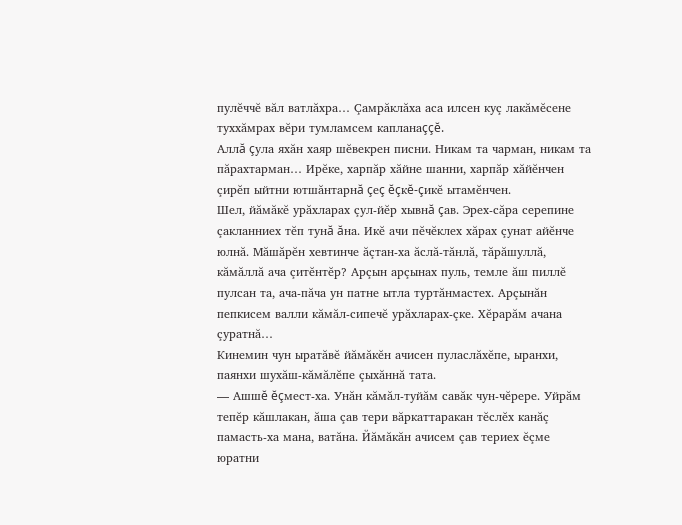пулĕччĕ вăл ватлăхра… Çамрăклăха аса илсен куç лакăмĕсене туххăмрах вĕри тумламсем капланаççĕ.
Аллă çула яхăн хаяр шĕвекрен писни. Никам та чарман, никам та пăрахтарман… Ирĕке, харпăр хăйне шанни, харпăр хăйĕнчен çирĕп ыйтни ютшăнтарнă çеç ĕçкĕ-çикĕ ытамĕнчен.
Шел, йăмăкĕ урăхларах çул-йĕр хывнă çав. Эрех-сăра серепине çакланниех тĕп тунă ăна. Икĕ ачи пĕчĕклех хăрах çунат айĕнче юлнă. Мăшăрĕн хевтинче ăçтан-ха ăслă-тăнлă, тăрăшуллă, кăмăллă ача çитĕнтĕр? Арçын арçынах пуль, темле ăш пиллĕ пулсан та, ача-пăча ун патне ытла туртăнмастех. Арçынăн пепкисем валли кăмăл-сипечĕ урăхларах-çке. Хĕрарăм ачана çуратнă…
Кинемин чун ыратăвĕ йăмăкĕн ачисен пуласлăхĕпе, ыранхи, паянхи шухăш-кăмăлĕпе çыхăннă тата.
— Ашшĕ ĕçмест-ха. Унăн кăмăл-туйăм савăк чун-чĕрере. Уйрăм тепĕр кăшлакан, ăша çав тери вăркаттаракан тĕслĕх канăç памасть-ха мана, ватăна. Йăмăкăн ачисем çав териех ĕçме юратни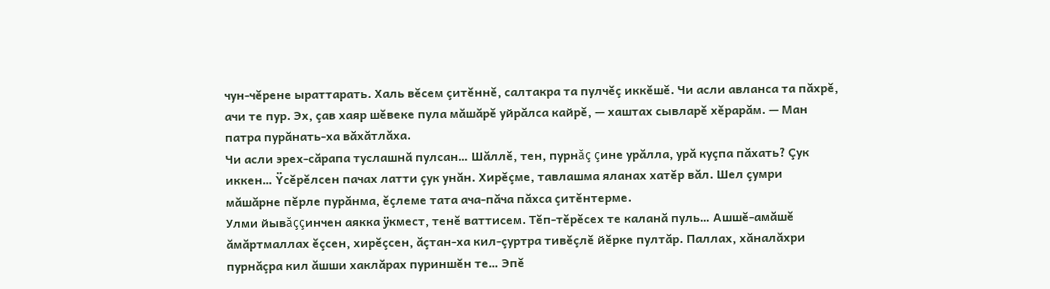чун-чĕрене ыраттарать. Халь вĕсем çитĕннĕ, салтакра та пулчĕç иккĕшĕ. Чи асли авланса та пăхрĕ, ачи те пур. Эх, çав хаяр шĕвеке пула мăшăрĕ уйрăлса кайрĕ, — хаштах сывларĕ хĕрарăм. — Ман патра пурăнать-ха вăхăтлăха.
Чи асли эрех-сăрапа туслашнă пулсан… Шăллĕ, тен, пурнăç çине урăлла, урă куçпа пăхать? Çук иккен… Ÿсĕрĕлсен пачах латти çук унăн. Хирĕçме, тавлашма яланах хатĕр вăл. Шел çумри мăшăрне пĕрле пурăнма, ĕçлеме тата ача-пăча пăхса çитĕнтерме.
Улми йывăççинчен аякка ÿкмест, тенĕ ваттисем. Тĕп-тĕрĕсех те каланă пуль… Ашшĕ-амăшĕ ăмăртмаллах ĕçсен, хирĕçсен, ăçтан-ха кил-çуртра тивĕçлĕ йĕрке пултăр. Паллах, хăналăхри пурнăçра кил ăшши хаклăрах пуриншĕн те… Эпĕ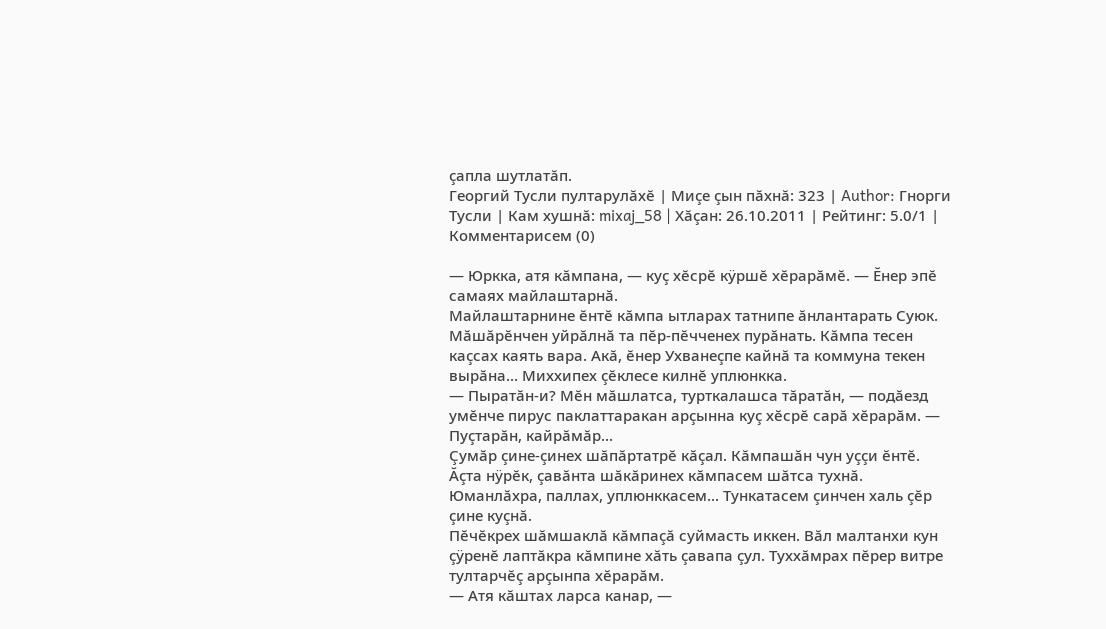çапла шутлатăп.
Георгий Тусли пултарулăхĕ | Миçе çын пăхнă: 323 | Author: Гнорги Тусли | Кам хушнă: mixaj_58 | Хăçан: 26.10.2011 | Рейтинг: 5.0/1 | Комментарисем (0)

— Юркка, атя кăмпана, — куç хĕсрĕ кÿршĕ хĕрарăмĕ. — Ĕнер эпĕ самаях майлаштарнă.
Майлаштарнине ĕнтĕ кăмпа ытларах татнипе ăнлантарать Суюк. Мăшăрĕнчен уйрăлнă та пĕр-пĕчченех пурăнать. Кăмпа тесен каçсах каять вара. Акă, ĕнер Ухванеçпе кайнă та коммуна текен вырăна... Миххипех çĕклесе килнĕ уплюнкка.
— Пыратăн-и? Мĕн мăшлатса, турткалашса тăратăн, — подăезд умĕнче пирус паклаттаракан арçынна куç хĕсрĕ сарă хĕрарăм. — Пуçтарăн, кайрăмăр...
Çумăр çине-çинех шăпăртатрĕ кăçал. Кăмпашăн чун уççи ĕнтĕ. Ăçта нÿрĕк, çавăнта шăкăринех кăмпасем шăтса тухнă. Юманлăхра, паллах, уплюнккасем... Тункатасем çинчен халь çĕр çине куçнă.
Пĕчĕкрех шăмшаклă кăмпаçă суймасть иккен. Вăл малтанхи кун çÿренĕ лаптăкра кăмпине хăть çавапа çул. Туххăмрах пĕрер витре тултарчĕç арçынпа хĕрарăм.
— Атя кăштах ларса канар, —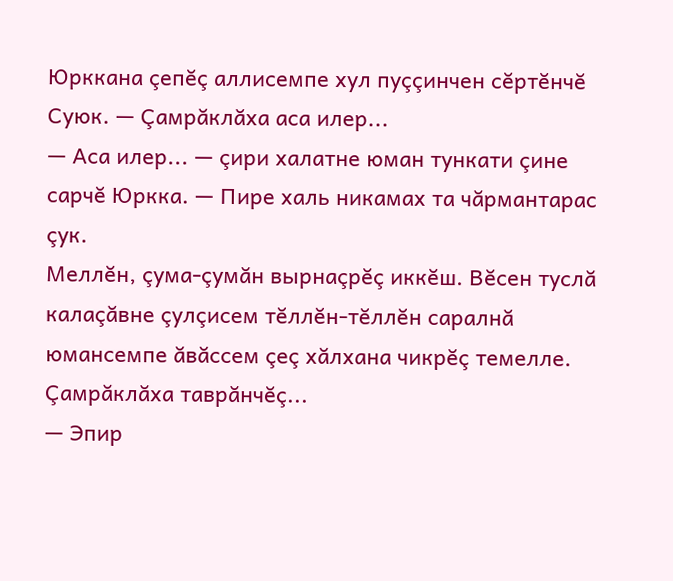Юрккана çепĕç аллисемпе хул пуççинчен сĕртĕнчĕ Суюк. — Çамрăклăха аса илер...
— Аса илер... — çири халатне юман тункати çине сарчĕ Юркка. — Пире халь никамах та чăрмантарас çук.
Меллĕн, çума-çумăн вырнаçрĕç иккĕш. Вĕсен туслă калаçăвне çулçисем тĕллĕн-тĕллĕн саралнă юмансемпе ăвăссем çеç хăлхана чикрĕç темелле. Çамрăклăха таврăнчĕç...
— Эпир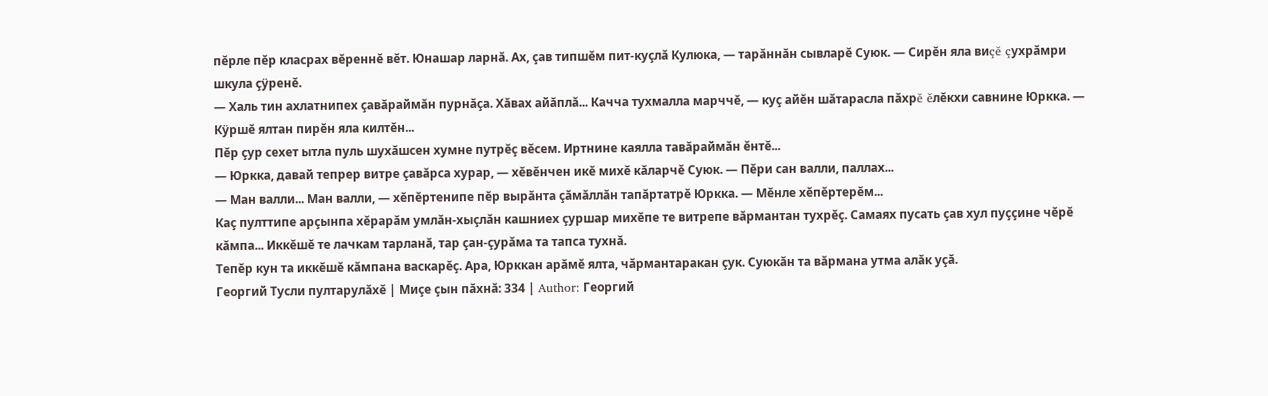пĕрле пĕр класрах вĕреннĕ вĕт. Юнашар ларнă. Ах, çав типшĕм пит-куçлă Кулюка, — тарăннăн сывларĕ Суюк. — Сирĕн яла виçĕ çухрăмри шкула çÿренĕ.
— Халь тин ахлатнипех çавăраймăн пурнăçа. Хăвах айăплă... Качча тухмалла марччĕ, — куç айĕн шăтарасла пăхрĕ ĕлĕкхи савнине Юркка. — Кÿршĕ ялтан пирĕн яла килтĕн...
Пĕр çур сехет ытла пуль шухăшсен хумне путрĕç вĕсем. Иртнине каялла тавăраймăн ĕнтĕ...
— Юркка, давай тепрер витре çавăрса хурар, — хĕвĕнчен икĕ михĕ кăларчĕ Суюк. — Пĕри сан валли, паллах...
— Ман валли... Ман валли, — хĕпĕртенипе пĕр вырăнта çăмăллăн тапăртатрĕ Юркка. — Мĕнле хĕпĕртерĕм...
Каç пулттипе арçынпа хĕрарăм умлăн-хыçлăн кашниех çуршар михĕпе те витрепе вăрмантан тухрĕç. Самаях пусать çав хул пуççине чĕрĕ кăмпа... Иккĕшĕ те лачкам тарланă, тар çан-çурăма та тапса тухнă.
Тепĕр кун та иккĕшĕ кăмпана васкарĕç. Ара, Юрккан арăмĕ ялта, чăрмантаракан çук. Суюкăн та вăрмана утма алăк уçă.
Георгий Тусли пултарулăхĕ | Миçе çын пăхнă: 334 | Author: Георгий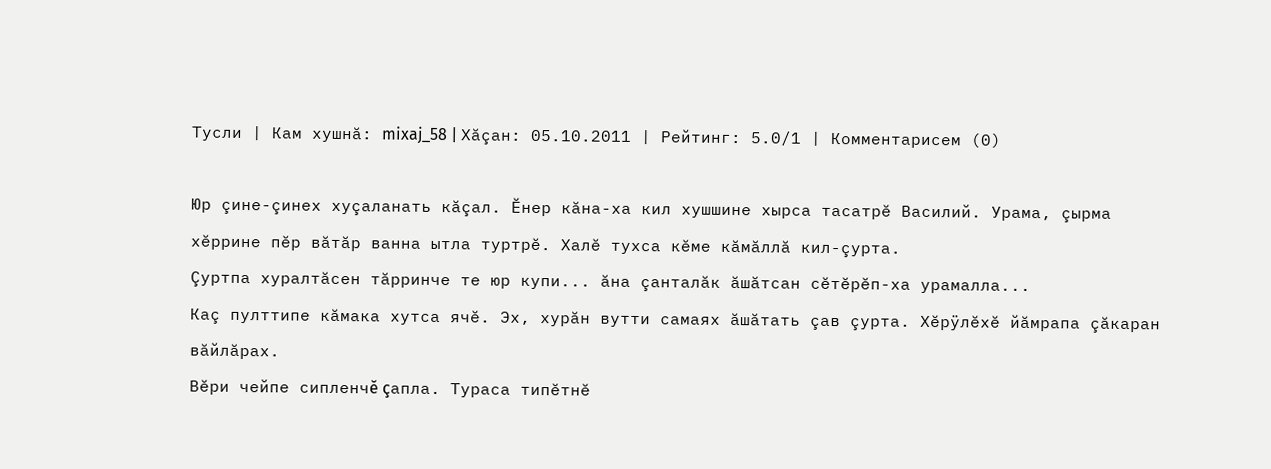Тусли | Кам хушнă: mixaj_58 | Хăçан: 05.10.2011 | Рейтинг: 5.0/1 | Комментарисем (0)

Юр çине-çинех хуçаланать кăçал. Ĕнер кăна-ха кил хушшине хырса тасатрĕ Василий. Урама, çырма хĕррине пĕр вăтăр ванна ытла туртрĕ. Халĕ тухса кĕме кăмăллă кил-çурта.
Çуртпа хуралтăсен тăрринче те юр купи... ăна çанталăк ăшăтсан сĕтĕрĕп-ха урамалла...
Каç пулттипе кăмака хутса ячĕ. Эх, хурăн вутти самаях ăшăтать çав çурта. Хĕрÿлĕхĕ йăмрапа çăкаран вăйлăрах.
Вĕри чейпе сипленчĕ çапла. Тураса типĕтнĕ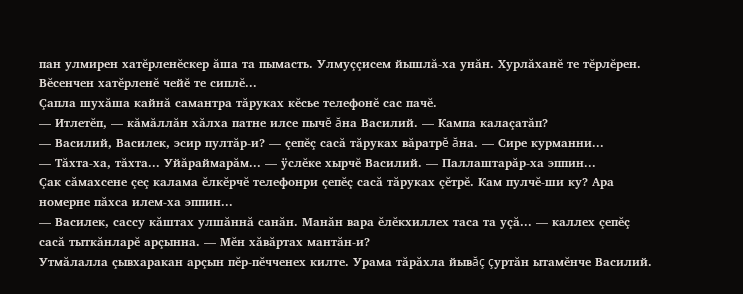пан улмирен хатĕрленĕскер ăша та пымасть. Улмуççисем йышлă-ха унăн. Хурлăханĕ те тĕрлĕрен. Вĕсенчен хатĕрленĕ чейĕ те сиплĕ...
Çапла шухăша кайнă самантра тăруках кĕсье телефонĕ сас пачĕ.
— Итлетĕп, — кăмăллăн хăлха патне илсе пычĕ ăна Василий. — Кампа калаçатăп?
— Василий, Василек, эсир пултăр-и? — çепĕç сасă тăруках вăратрĕ ăна. — Сире курманни...
— Тăхта-ха, тăхта... Уйăраймарăм... — ÿслĕке хырчĕ Василий. — Паллаштарăр-ха эппин...
Çак сăмахсене çеç калама ĕлкĕрчĕ телефонри çепĕç сасă тăруках çĕтрĕ. Кам пулчĕ-ши ку? Ара номерне пăхса илем-ха эппин...
— Василек, сассу кăштах улшăннă санăн. Манăн вара ĕлĕкхиллех таса та уçă... — каллех çепĕç сасă тыткăнларĕ арçынна. — Мĕн хăвăртах мантăн-и?
Утмăлалла çывхаракан арçын пĕр-пĕчченех килте. Урама тăрăхла йывăç çуртăн ытамĕнче Василий.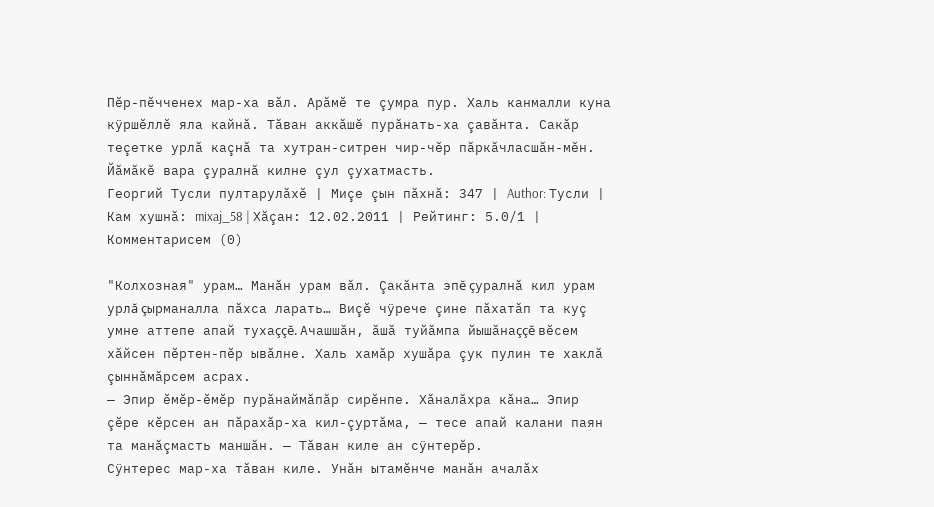Пĕр-пĕчченех мар-ха вăл. Арăмĕ те çумра пур. Халь канмалли куна кÿршĕллĕ яла кайнă. Тăван аккăшĕ пурăнать-ха çавăнта. Сакăр теçетке урлă каçнă та хутран-ситрен чир-чĕр пăркăчласшăн-мĕн. Йăмăкĕ вара çуралнă килне çул çухатмасть.
Георгий Тусли пултарулăхĕ | Миçе çын пăхнă: 347 | Author: Тусли | Кам хушнă: mixaj_58 | Хăçан: 12.02.2011 | Рейтинг: 5.0/1 | Комментарисем (0)

"Колхозная" урам… Манăн урам вăл. Çакăнта эпĕ çуралнă кил урам урлă çырманалла пăхса ларать… Виçĕ чÿрече çине пăхатăп та куç умне аттепе апай тухаççĕ. Ачашшăн, ăшă туйăмпа йышăнаççĕ вĕсем хăйсен пĕртен-пĕр ывăлне. Халь хамăр хушăра çук пулин те хаклă çыннăмăрсем асрах.
— Эпир ĕмĕр-ĕмĕр пурăнаймăпăр сирĕнпе. Хăналăхра кăна… Эпир çĕре кĕрсен ан пăрахăр-ха кил-çуртăма, — тесе апай калани паян та манăçмасть маншăн. — Тăван киле ан сÿнтерĕр.
Сÿнтерес мар-ха тăван киле. Унăн ытамĕнче манăн ачалăх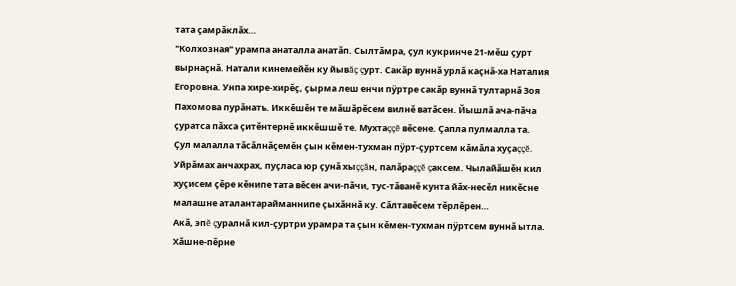тата çамрăклăх…
"Колхозная" урампа анаталла анатăп. Сылтăмра, çул кукринче 21-мĕш çурт вырнаçнă. Натали кинемейĕн ку йывăç çурт. Сакăр вуннă урлă каçнă-ха Наталия Егоровна. Унпа хире-хирĕç, çырма леш енчи пÿртре сакăр вуннă тултарнă Зоя Пахомова пурăнать. Иккĕшĕн те мăшăрĕсем вилнĕ ватăсен. Йышлă ача-пăча çуратса пăхса çитĕнтернĕ иккĕшшĕ те. Мухтаççĕ вĕсене. Çапла пулмалла та.
Çул малалла тăсăлнăçемĕн çын кĕмен-тухман пÿрт-çуртсем кăмăла хуçаççĕ. Уйрăмах анчахрах, пуçласа юр çунă хыççăн, палăраççĕ çаксем. Чылайăшĕн кил хуçисем çĕре кĕнипе тата вĕсен ачи-пăчи, тус-тăванĕ кунта йăх-несĕл никĕсне малашне аталантарайманнипе çыхăннă ку. Сăлтавĕсем тĕрлĕрен…
Акă, эпĕ çуралнă кил-çуртри урамра та çын кĕмен-тухман пÿртсем вуннă ытла. Хăшне-пĕрне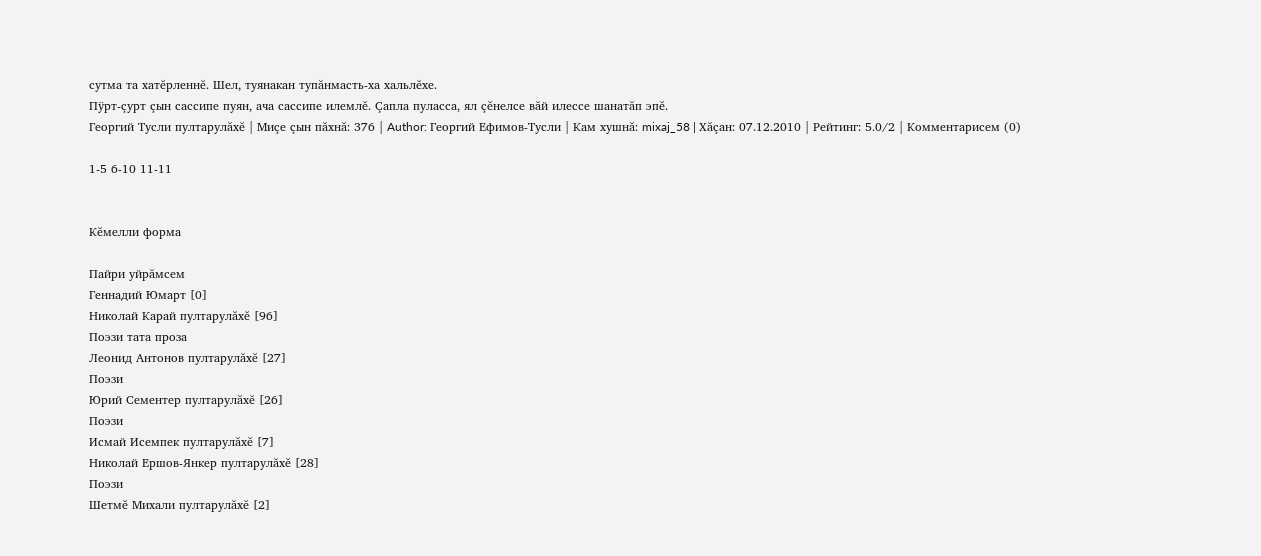сутма та хатĕрленнĕ. Шел, туянакан тупăнмасть-ха хальлĕхе.
Пÿрт-çурт çын сассипе пуян, ача сассипе илемлĕ. Çапла пуласса, ял çĕнелсе вăй илессе шанатăп эпĕ.
Георгий Тусли пултарулăхĕ | Миçе çын пăхнă: 376 | Author: Георгий Ефимов-Тусли | Кам хушнă: mixaj_58 | Хăçан: 07.12.2010 | Рейтинг: 5.0/2 | Комментарисем (0)

1-5 6-10 11-11


Кĕмелли форма

Пайри уйрăмсем
Геннадий Юмарт [0]
Николай Карай пултарулăхĕ [96]
Поэзи тата проза
Леонид Антонов пултарулăхĕ [27]
Поэзи
Юрий Сементер пултарулăхĕ [26]
Поэзи
Исмай Исемпек пултарулăхĕ [7]
Николай Ершов-Янкер пултарулăхĕ [28]
Поэзи
Шетмĕ Михали пултарулăхĕ [2]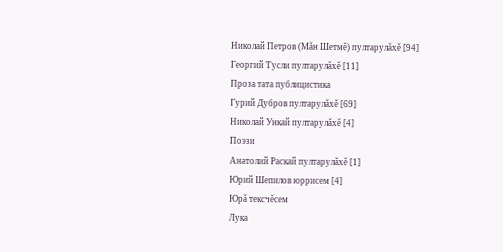Николай Петров (Мăн Шетмĕ) пултарулăхĕ [94]
Георгий Тусли пултарулăхĕ [11]
Проза тата публицистика
Гурий Дубров пултарулăхĕ [69]
Николай Ункай пултарулăхĕ [4]
Поэзи
Анатолий Раскай пултарулăхĕ [1]
Юрий Шепилов юррисем [4]
Юрă тексчĕсем
Лука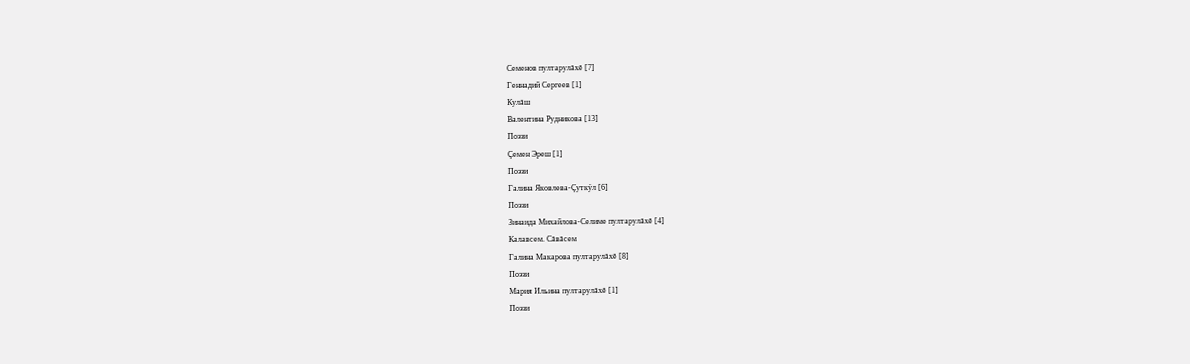Семенов пултарулăхĕ [7]
Геннадий Сергеев [1]
Кулăш
Валентина Рудникова [13]
Поэзи
Çемен Эреш [1]
Поэзи
Галина Яковлева-Çуткÿл [6]
Поэзи
Зинаида Михайлова-Селиме пултарулăхĕ [4]
Калавсем. Сăвăсем
Галина Макарова пултарулăхĕ [8]
Поэзи
Мария Ильина пултарулăхĕ [1]
Поэзи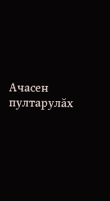Ачасен пултарулăх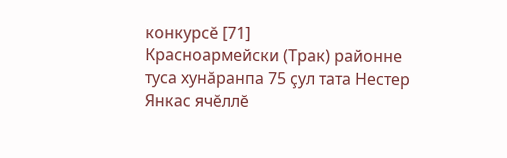конкурсĕ [71]
Красноармейски (Трак) районне туса хунăранпа 75 çул тата Нестер Янкас ячĕллĕ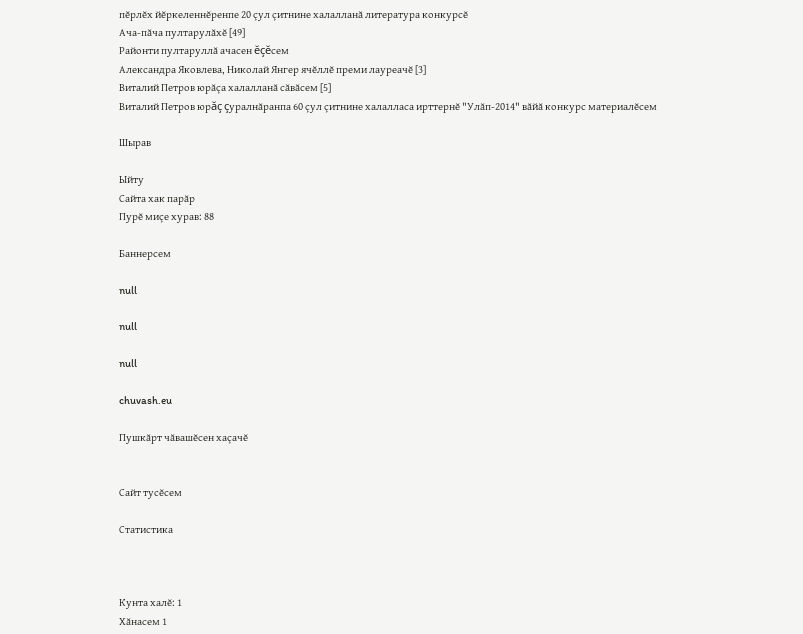пĕрлĕх йĕркеленнĕренпе 20 çул çитнине халалланă литература конкурсĕ
Ача-пăча пултарулăхĕ [49]
Районти пултаруллă ачасен ĕçĕсем
Александра Яковлева, Николай Янгер ячĕллĕ преми лауреачĕ [3]
Виталий Петров юрăçа халалланă сăвăсем [5]
Виталий Петров юрăç çуралнăранпа 60 çул çитнине халалласа ирттернĕ "Улăп-2014" вăйă конкурс материалĕсем

Шырав

Ыйту
Cайта хак парăр
Пурĕ миçе хурав: 88

Баннерсем

null

null

null

chuvash.eu

Пушкăрт чăвашĕсен хаçачĕ


Сайт тусĕсем

Статистика



Кунта халĕ: 1
Хăнасем 1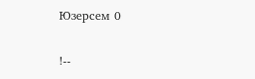Юзерсем 0

!--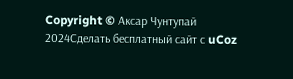Copyright © Аксар Чунтупай 2024Сделать бесплатный сайт с uCoz